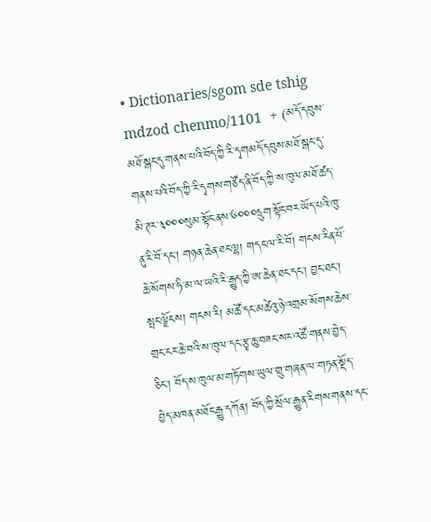• Dictionaries/sgom sde tshig mdzod chenmo/1101  + (མདོ་དབུས་མཐོ་སྒང་དུ་གནས་པའི་བོད་ཀྱི་རི་དྭགམདོ་དབུས་མཐོ་སྒང་དུ་གནས་པའི་བོད་ཀྱི་རི་དྭགས་གཙོད་ནི་བོད་ཀྱི་ས་ཁུལ་མཐོ་ཚད་མི་ཊར་༣༠༠༠སུམ་སྟོང་ནས་༦༠༠༠དྲུག་སྟོང་བར་ཡོད་པའི་ཁུ་ནུ་རི་བོ་དང་། གཉན་ཆེན་ཐང་ལྷ། གདང་ལ་རི་བོ། གངས་རིན་པོ་ཆེ་སོགས་ཧི་མ་ལ་ཡའི་རི་རྒྱུད་ཀྱི་ཨ་ཆེན་ཐང་དང་། བྱང་ཐང་། སྤང་ལྗོངས། གངས་རི། མཚོ་དང་མཚེའུ་ཉེ་འགྲམ་སོགས་ཆེས་གྲང་ངར་ཆེ་བའི་ས་ཁུལ་དང་རྩྭ་ཆུ་བཟང་སར་འཚོ་གནས་བྱེད་ཅིང་། བོད་ས་ཁུལ་མ་གཏོགས་ཡུལ་གྲུ་གཞན་ལ་གཏན་སྡོད་བྱེད་མཁན་མཐོང་རྒྱུ་དཀོན། བོད་ཀྱི་སྲོལ་རྒྱུན་རིགས་གནས་དང་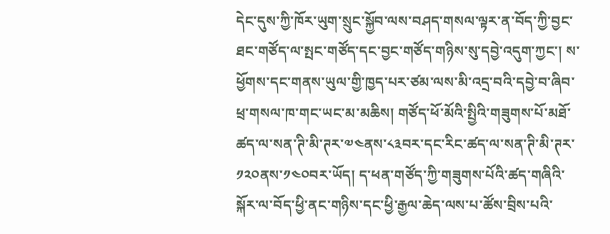དེང་དུས་ཀྱི་ཁོར་ཡུག་སྲུང་སྐྱོབ་ལས་བཤད་གསལ་ལྟར་ན་བོད་ཀྱི་བྱང་ཐང་གཙོད་ལ་སྤང་གཙོད་དང་བྱང་གཙོད་གཉིས་སུ་དབྱེ་འདུག་ཀྱང་། ས་ཕྱོགས་དང་གནས་ཡུལ་གྱི་ཁྱད་པར་ཙམ་ལས་མི་འདྲ་བའི་དབྱེ་བ་ཞིབ་ཕྲ་གསལ་ཁ་གང་ཡང་མ་མཆིས། གཙོད་ཕོ་མོའི་སྤྱིའི་གཟུགས་པོ་མཐོ་ཚད་ལ་སན་ཊི་མི་ཊར་༧༤ནས་༨༣བར་དང་རིང་ཚད་ལ་སན་ཊི་མི་ཊར་༡༢༠ནས་༡༤༠བར་ཡོད། ད་ཕན་གཙོད་ཀྱི་གཟུགས་པོའི་ཚད་གཞིའི་སྐོར་ལ་བོད་ཕྱི་ནང་གཉིས་དང་ཕྱི་རྒྱལ་ཆེད་ལས་པ་ཚོས་བྲིས་པའི་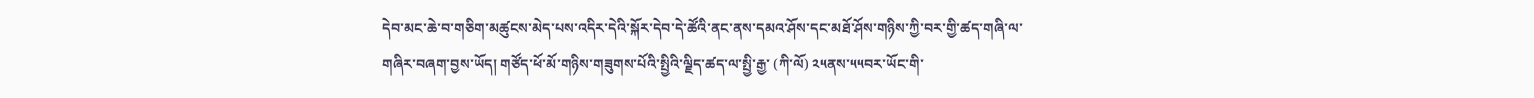དེབ་མང་ཆེ་བ་གཅིག་མཚུངས་མེད་པས་འདིར་དེའི་སྐོར་དེབ་དེ་ཚོའི་ནང་ནས་དམའ་ཤོས་དང་མཐོ་ཤོས་གཉིས་ཀྱི་བར་གྱི་ཚད་གཞི་ལ་གཞིར་བཞག་བྱས་ཡོད། གཙོད་ཕོ་མོ་གཉིས་གཟུགས་པོའི་སྤྱིའི་ལྗིད་ཚད་ལ་སྤྱི་རྒྱ་ (ཀི་ལོ) ༢༥ནས་༥༥བར་ཡོང་གི་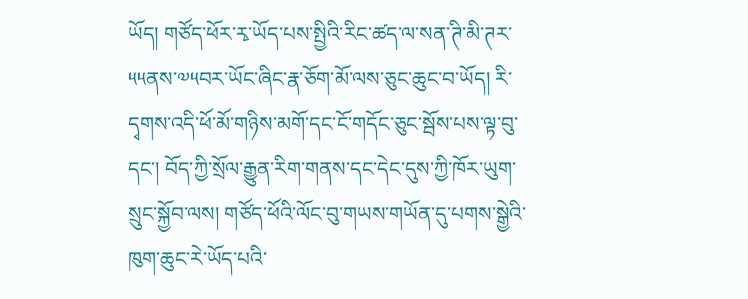ཡོད། གཙོད་ཕོར་རྭ་ཡོད་པས་སྤྱིའི་རིང་ཚད་ལ་སན་ཊི་མི་ཊར་༥༥ནས་༧༥བར་ཡོང་ཞིང་རྣ་ཅོག་མོ་ལས་ཅུང་ཆུང་བ་ཡོད། རི་དྭགས་འདི་ཕོ་མོ་གཉིས་མགོ་དང་ངོ་གདོང་ཅུང་སྦོས་པས་ལྟ་བུ་དང་། བོད་ཀྱི་སྲོལ་རྒྱུན་རིག་གནས་དང་དེང་དུས་ཀྱི་ཁོར་ཡུག་སྲུང་སྐྱོབ་ལས། གཙོད་ཕོའི་ལོང་བུ་གཡས་གཡོན་དུ་པགས་སྒྱེའི་ཁུག་ཆུང་རེ་ཡོད་པའི་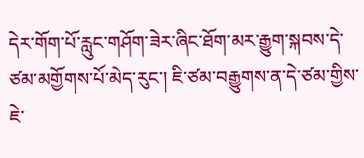དེར་གོག་པོ་རླུང་གཤོག་ཟེར་ཞིང་ཐོག་མར་རྒྱུག་སྐབས་དེ་ཙམ་མགྱོགས་པོ་མེད་རུང་། ཇི་ཙམ་བརྒྱུགས་ན་དེ་ཙམ་གྱིས་ཇེ་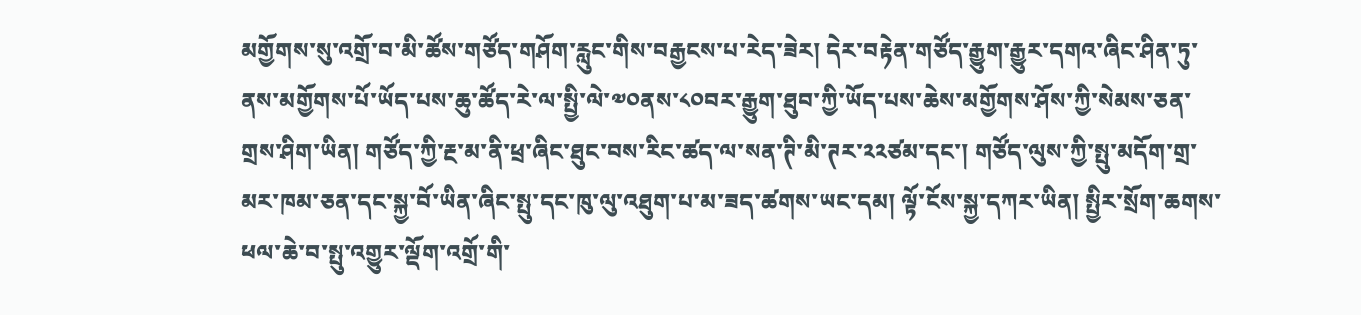མགྱོགས་སུ་འགྲོ་བ་མི་ཚོས་གཙོད་གཤོག་རླུང་གིས་བརྒྱངས་པ་རེད་ཟེར། དེར་བརྟེན་གཙོད་རྒྱུག་རྒྱུར་དགའ་ཞིང་ཤིན་ཏུ་ནས་མགྱོགས་པོ་ཡོད་པས་ཆུ་ཚོད་རེ་ལ་སྤྱི་ལེ་༧༠ནས་༨༠བར་རྒྱུག་ཐུབ་ཀྱི་ཡོད་པས་ཆེས་མགྱོགས་ཤོས་ཀྱི་སེམས་ཅན་གྲས་ཤིག་ཡིན། གཙོད་ཀྱི་རྔ་མ་ནི་ཕྲ་ཞིང་ཐུང་བས་རིང་ཚད་ལ་སན་ཊི་མི་ཊར་༢༢ཙམ་དང་། གཙོད་ལུས་ཀྱི་སྤུ་མདོག་གྲ་མར་ཁམ་ཅན་དང་སྐྱ་བོ་ཡིན་ཞིང་སྤུ་དང་ཁུ་ལུ་འཐུག་པ་མ་ཟད་ཚགས་ཡང་དམ། ལྟོ་ངོས་སྐྱ་དཀར་ཡིན། སྤྱིར་སྲོག་ཆགས་ཕལ་ཆེ་བ་སྤུ་འགྱུར་ལྡོག་འགྲོ་གི་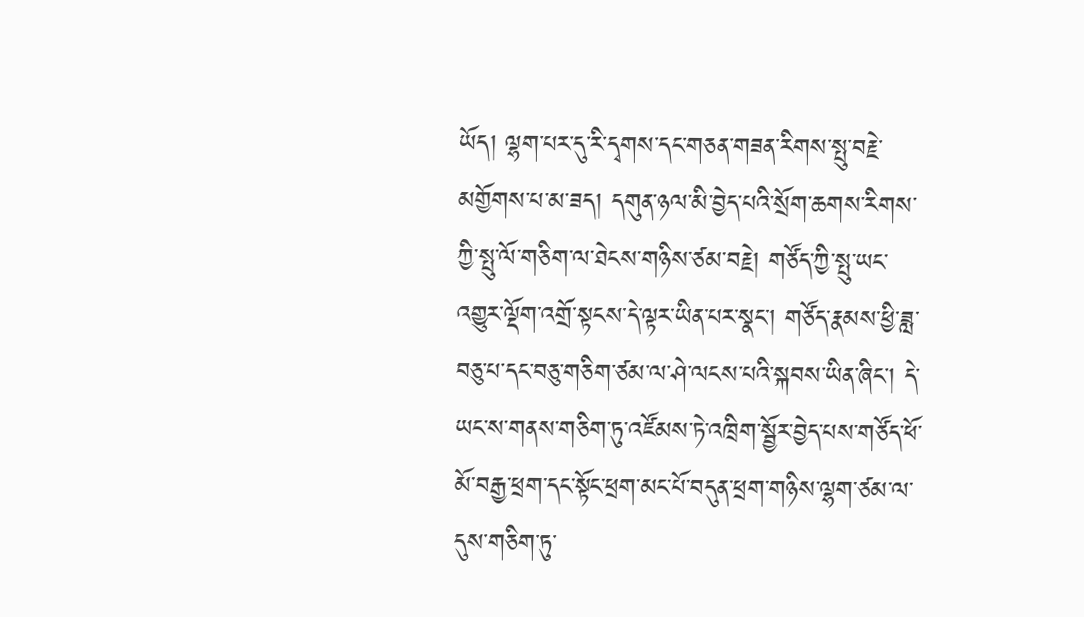ཡོད། ལྷག་པར་དུ་རི་དྭགས་དང་གཅན་གཟན་རིགས་སྤུ་བརྗེ་མགྱོགས་པ་མ་ཟད། དགུན་ཉལ་མི་བྱེད་པའི་སྲོག་ཆགས་རིགས་ཀྱི་སྤུ་ལོ་གཅིག་ལ་ཐེངས་གཉིས་ཙམ་བརྗེ། གཙོད་ཀྱི་སྤུ་ཡང་འགྱུར་ལྡོག་འགྲོ་སྟངས་དེ་ལྟར་ཡིན་པར་སྣང་། གཙོད་རྣམས་ཕྱི་ཟླ་བཅུ་པ་དང་བཅུ་གཅིག་ཙམ་ལ་ཤེ་ལངས་པའི་སྐབས་ཡིན་ཞིང་། དེ་ཡང་ས་གནས་གཅིག་ཏུ་འཛོམས་ཏེ་འཁྲིག་སྦྱོར་བྱེད་པས་གཙོད་ཕོ་མོ་བརྒྱ་ཕྲག་དང་སྟོང་ཕྲག་མང་པོ་བདུན་ཕྲག་གཉིས་ལྷག་ཙམ་ལ་དུས་གཅིག་ཏུ་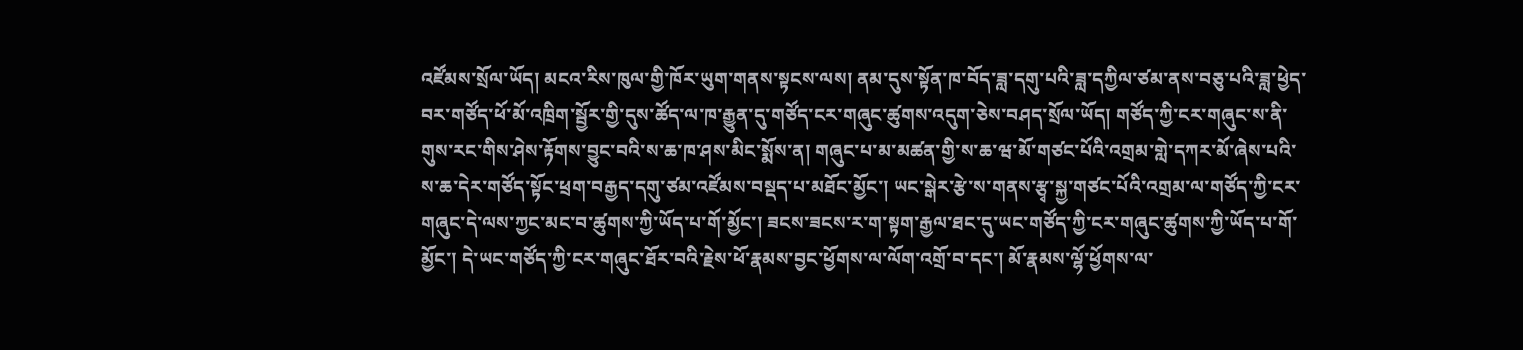འཛོམས་སྲོལ་ཡོད། མངའ་རིས་ཁུལ་གྱི་ཁོར་ཡུག་གནས་སྟངས་ལས། ནམ་དུས་སྟོན་ཁ་བོད་ཟླ་དགུ་པའི་ཟླ་དཀྱིལ་ཙམ་ནས་བཅུ་པའི་ཟླ་ཕྱེད་བར་གཙོད་ཕོ་མོ་འཁྲིག་སྦྱོར་གྱི་དུས་ཚོད་ལ་ཁ་རྒྱུན་དུ་གཙོད་ངར་གཞུང་ཚུགས་འདུག་ཅེས་བཤད་སྲོལ་ཡོད། གཙོད་ཀྱི་ངར་གཞུང་ས་ནི་གུས་རང་གིས་ཤེས་རྟོགས་བྱུང་བའི་ས་ཆ་ཁ་ཤས་མིང་སྨོས་ན། གཞུང་པ་མ་མཚན་གྱི་ས་ཆ་ཝ་མོ་གཙང་པོའི་འགྲམ་གླེ་དཀར་མོ་ཞེས་པའི་ས་ཆ་དེར་གཙོད་སྟོང་ཕྲག་བརྒྱད་དགུ་ཙམ་འཛོམས་བསྡད་པ་མཐོང་མྱོང་། ཡང་སྒེར་རྩེ་ས་གནས་རྩྭ་སྐྱ་གཙང་པོའི་འགྲམ་ལ་གཙོད་ཀྱི་ངར་གཞུང་དེ་ལས་ཀྱང་མང་བ་ཚུགས་ཀྱི་ཡོད་པ་གོ་མྱོང་། ཟངས་ཟངས་ར་ག་སྟག་རྒྱལ་ཐང་དུ་ཡང་གཙོད་ཀྱི་ངར་གཞུང་ཚུགས་ཀྱི་ཡོད་པ་གོ་མྱོང་། དེ་ཡང་གཙོད་ཀྱི་ངར་གཞུང་ཐོར་བའི་རྗེས་ཕོ་རྣམས་བྱང་ཕྱོགས་ལ་ལོག་འགྲོ་བ་དང་། མོ་རྣམས་ལྷོ་ཕྱོགས་ལ་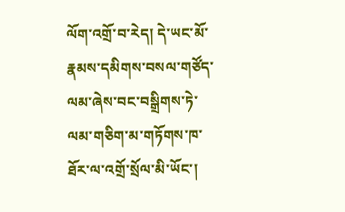ལོག་འགྲོ་བ་རེད། དེ་ཡང་མོ་རྣམས་དམིགས་བསལ་གཙོད་ལམ་ཞེས་བང་བསྒྲིགས་ཏེ་ལམ་གཅིག་མ་གཏོགས་ཁ་ཐོར་ལ་འགྲོ་སྲོལ་མི་ཡོང་།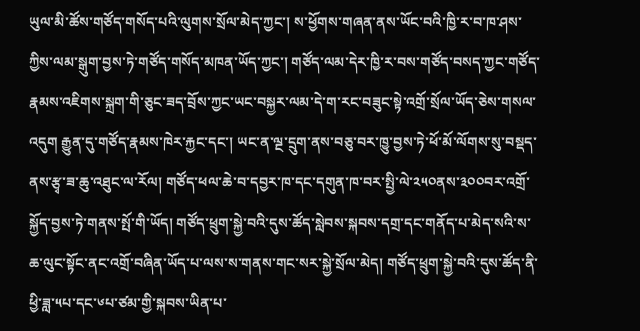ཡུལ་མི་ཚོས་གཙོད་གསོད་པའི་ལུགས་སྲོལ་མེད་ཀྱང་། ས་ཕྱོགས་གཞན་ནས་ཡོང་བའི་ཁྱི་ར་བ་ཁ་ཤས་ཀྱིས་ལམ་སྒུག་བྱས་ཏེ་གཙོད་གསོད་མཁན་ཡོད་ཀྱང་། གཙོད་ལམ་དེར་ཁྱི་ར་བས་གཙོད་བསད་ཀྱང་གཙོད་རྣམས་འཇིགས་སྐྲག་གི་ཅུང་ཟད་བྲོས་ཀྱང་ཡང་བསྐྱར་ལམ་དེ་ག་རང་བཟུང་སྟེ་འགྲོ་སྲོལ་ཡོད་ཅེས་གསལ་འདུག རྒྱུན་དུ་གཙོད་རྣམས་ཁེར་རྐྱང་དང་། ཡང་ན་ལྔ་དྲུག་ནས་བཅུ་བར་ཁྱུ་བྱས་ཏེ་ཕོ་མོ་ལོགས་སུ་བསྡད་ནས་རྩྭ་ཟ་ཆུ་འཐུང་ལ་རོལ། གཙོད་ཕལ་ཆེ་བ་དབྱར་ཁ་དང་དགུན་ཁ་བར་སྤྱི་ལེ་༢༥༠ནས་༣༠༠བར་འགྲོ་སྐྱོད་བྱས་ཏེ་གནས་སྤོ་གི་ཡོད། གཙོད་ཕྲུག་སྐྱེ་བའི་དུས་ཚོད་སླེབས་སྐབས་དགྲ་དང་གནོད་པ་མེད་སའི་ས་ཆ་ལུང་སྟོང་ནང་འགྲོ་བཞིན་ཡོད་པ་ལས་ས་གནས་གང་སར་སྐྱེ་སྲོལ་མེད། གཙོད་ཕྲུག་སྐྱེ་བའི་དུས་ཚོད་ནི་ཕྱི་ཟླ་༥པ་དང་༦པ་ཙམ་གྱི་སྐབས་ཡིན་པ་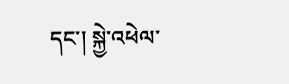དང་། སྐྱེ་འཕེལ་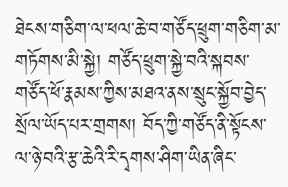ཐེངས་གཅིག་ལ་ཕལ་ཆེ་བ་གཙོད་ཕྲུག་གཅིག་མ་གཏོགས་མི་སྐྱེ། གཙོད་ཕྲུག་སྐྱེ་བའི་སྐབས་གཙོད་ཕོ་རྣམས་ཀྱིས་མཐའ་ནས་སྲུང་སྐྱོབ་བྱེད་སྲོལ་ཡོད་པར་གྲགས། བོད་ཀྱི་གཙོད་ནི་སྟོངས་ལ་ཉེ་བའི་རྩ་ཆེའི་རི་དྭགས་ཤིག་ཡིན་ཞིང་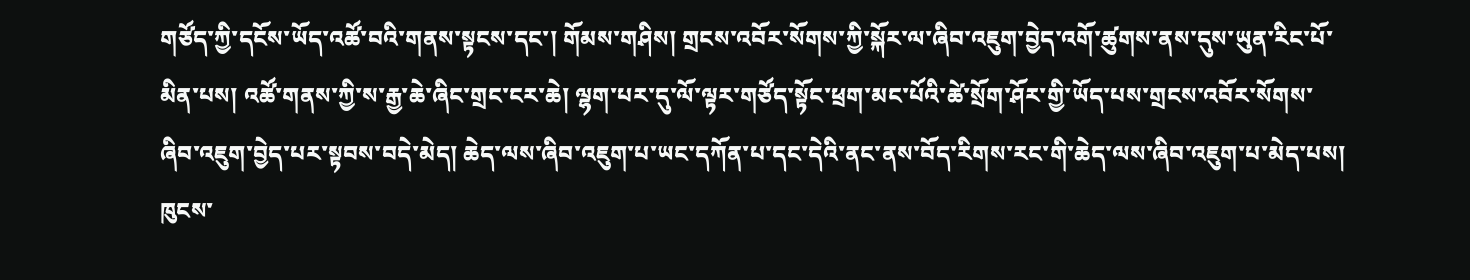གཙོད་ཀྱི་དངོས་ཡོད་འཚོ་བའི་གནས་སྟངས་དང་། གོམས་གཤིས། གྲངས་འབོར་སོགས་ཀྱི་སྐོར་ལ་ཞིབ་འཇུག་བྱེད་འགོ་ཚུགས་ནས་དུས་ཡུན་རིང་པོ་མིན་པས། འཚོ་གནས་ཀྱི་ས་རྒྱ་ཆེ་ཞིང་གྲང་ངར་ཆེ། ལྷག་པར་དུ་ལོ་ལྟར་གཙོད་སྟོང་ཕྲག་མང་པོའི་ཚེ་སྲོག་ཤོར་གྱི་ཡོད་པས་གྲངས་འབོར་སོགས་ཞིབ་འཇུག་བྱེད་པར་སྟབས་བདེ་མེད། ཆེད་ལས་ཞིབ་འཇུག་པ་ཡང་དཀོན་པ་དང་དེའི་ནང་ནས་བོད་རིགས་རང་གི་ཆེད་ལས་ཞིབ་འཇུག་པ་མེད་པས། ཁུངས་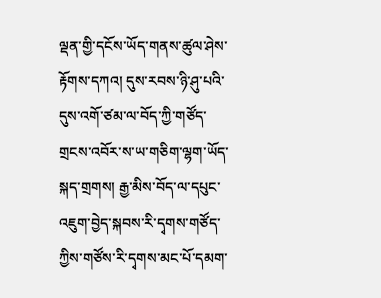ལྡན་གྱི་དངོས་ཡོད་གནས་ཚུལ་ཤེས་རྟོགས་དཀའ། དུས་རབས་ཉི་ཤུ་པའི་དུས་འགོ་ཙམ་ལ་བོད་ཀྱི་གཙོད་གྲངས་འབོར་ས་ཡ་གཅིག་ལྷག་ཡོད་སྐད་གྲགས། རྒྱ་མིས་བོད་ལ་དཔུང་འཇུག་བྱེད་སྐབས་རི་དྭགས་གཙོད་ཀྱིས་གཙོས་རི་དྭགས་མང་པོ་དམག་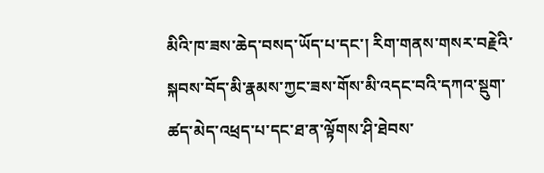མིའི་ཁ་ཟས་ཆེད་བསད་ཡོད་པ་དང་། རིག་གནས་གསར་བརྗེའི་སྐབས་བོད་མི་རྣམས་ཀྱང་ཟས་གོས་མི་འདང་བའི་དཀའ་སྡུག་ཚད་མེད་འཕྲད་པ་དང་ཐ་ན་ལྟོགས་ཤི་ཐེབས་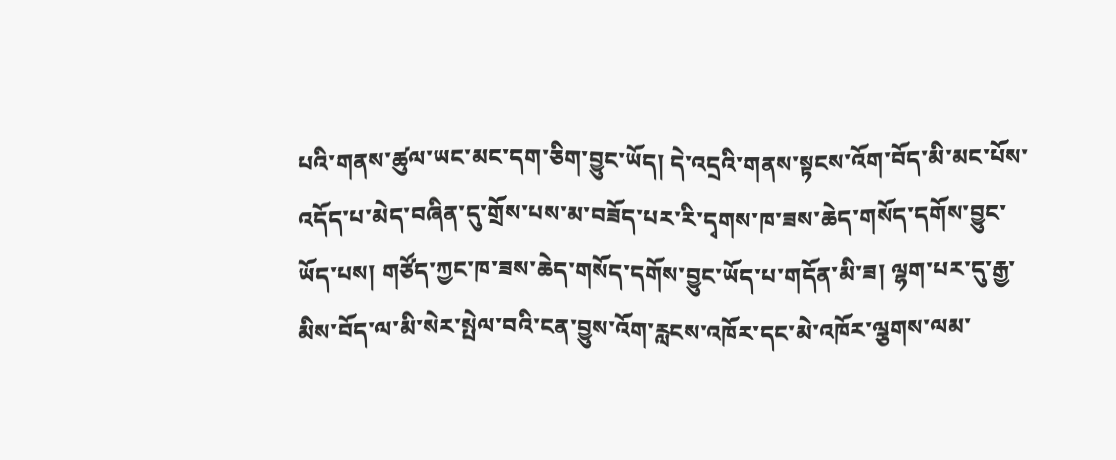པའི་གནས་ཚུལ་ཡང་མང་དག་ཅིག་བྱུང་ཡོད། དེ་འདྲའི་གནས་སྟངས་འོག་བོད་མི་མང་པོས་འདོད་པ་མེད་བཞིན་དུ་གྲོས་པས་མ་བཟོད་པར་རི་དྭགས་ཁ་ཟས་ཆེད་གསོད་དགོས་བྱུང་ཡོད་པས། གཙོད་ཀྱང་ཁ་ཟས་ཆེད་གསོད་དགོས་བྱུང་ཡོད་པ་གདོན་མི་ཟ། ལྷག་པར་དུ་རྒྱ་མིས་བོད་ལ་མི་སེར་སྤེལ་བའི་ངན་བྱུས་འོག་རླངས་འཁོར་དང་མེ་འཁོར་ལྕགས་ལམ་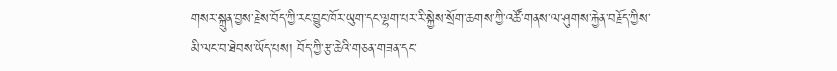གསར་སྐྲུན་བྱས་རྗེས་བོད་ཀྱི་རང་བྱུང་ཁོར་ཡུག་དང་ལྷག་པར་རི་སྐྱེས་སྲོག་ཆགས་ཀྱི་འཚོ་གནས་ལ་ཤུགས་རྐྱེན་བརྗོད་ཀྱིས་མི་ལང་བ་ཐེབས་ཡོད་པས། བོད་ཀྱི་རྩ་ཆེའི་གཅན་གཟན་དང་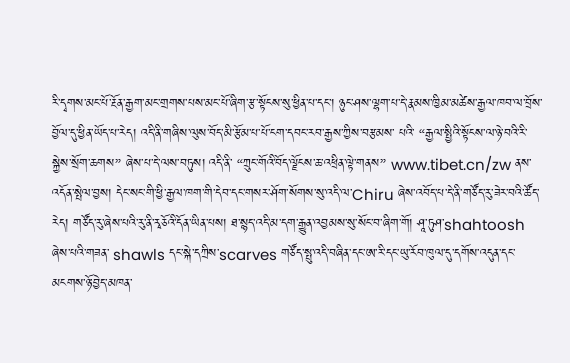རི་དྭགས་མང་པོ་རྔོན་རྒྱག་མང་གྲགས་པས་མང་པོ་ཞིག་རྩ་སྟོངས་སུ་ཕྱིན་པ་དང་། ཉུང་ཤས་ལྷག་པ་དེ་རྣམས་ཁྱིམ་མཚེས་རྒྱལ་ཁབ་ལ་བྲོས་བྱོལ་དུ་ཕྱིན་ཡོད་པ་རེད། འདི་ནི་གཞིས་ལུས་བོད་མི་རྩོམ་པ་པོ་ངག་དབང་རབ་རྒྱས་ཀྱིས་བརྩམས་ པའི་ “རྒྱལ་སྤྱིའི་སྟོངས་ལ་ཉེ་བའི་རི་སྐྱེས་སྲོག་ཆགས” ཞེས་པ་དེ་ལས་བཏུས། འདི་ནི་ “ཀྲུང་གོའི་བོད་ལྗོངས་ཆ་འཕྲིན་ལྟེ་གནས” www.tibet.cn/zw ནས་འདོན་སྤེལ་བྱས། དེང་སང་གི་ཕྱི་རྒྱལ་ཁག་གི་དེབ་དང་གསར་ཤོག་སོགས་སུ་འདི་ལ་Chiru ཞེས་འབོད་པ་དེ་ནི་གཙོད་རུ་ཟེར་བའི་ཚོད་རེད། གཙོད་རུ་ཞེས་པའི་རུ་ནི་རྭཅོའི་དོན་ཡིན་པས། ཐ་སྙད་འདི་མ་དག་རྒྱུན་འབྱམས་སུ་སོང་བ་ཞིག་གོ། ཤཱ་ཏུཤ་shahtoosh ཞེས་པའི་གཟན་ shawls དང་སྐེ་དཀྲིས་scarves གཙོད་སྤུ་འདི་བཞིན་དང་ཨ་རི་དང་ཡུ་རོབ་ཁུལ་དུ་དགོས་འདུན་དང་མངགས་ཉོ་བྱེད་མཁན་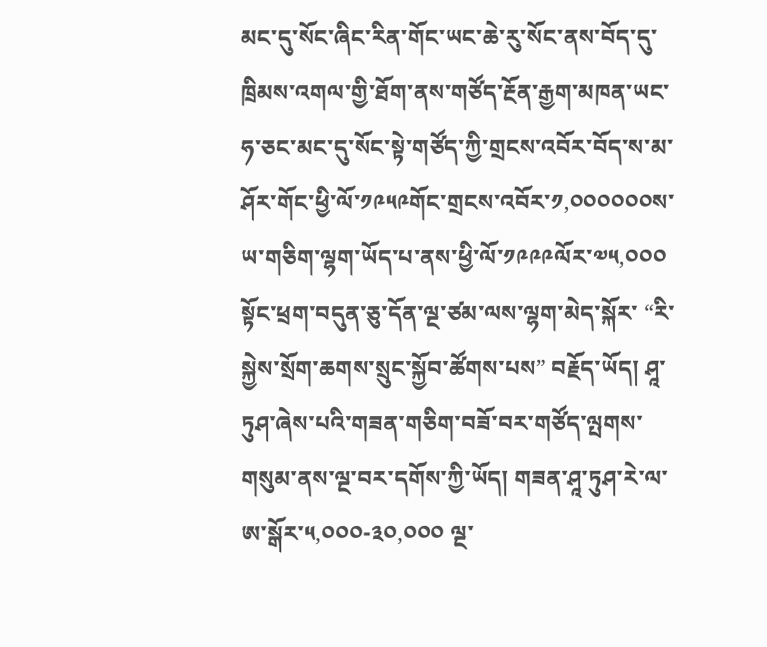མང་དུ་སོང་ཞིང་རིན་གོང་ཡང་ཆེ་རུ་སོང་ནས་བོད་དུ་ཁྲིམས་འགལ་གྱི་ཐོག་ནས་གཙོད་རྔོན་རྒྱག་མཁན་ཡང་ཧ་ཅང་མང་དུ་སོང་སྟེ་གཙོད་ཀྱི་གྲངས་འབོར་བོད་ས་མ་ཤོར་གོང་ཕྱི་ལོ་༡༩༥༩གོང་གྲངས་འབོར་༡,༠༠༠༠༠༠ས་ཡ་གཅིག་ལྷག་ཡོད་པ་ནས་ཕྱི་ལོ་༡༩༩༩ལོར་༧༥,༠༠༠ སྟོང་ཕྲག་བདུན་ཅུ་དོན་ལྔ་ཙམ་ལས་ལྷག་མེད་སྐོར་ “རི་སྐྱེས་སྲོག་ཆགས་སྲུང་སྐྱོབ་ཚོགས་པས” བརྗོད་ཡོད། ཤཱ་ཏུཤ་ཞེས་པའི་གཟན་གཅིག་བཟོ་བར་གཙོད་ལྤགས་གསུམ་ནས་ལྔ་བར་དགོས་ཀྱི་ཡོད། གཟན་ཤཱ་ཏུཤ་རེ་ལ་ཨ་སྒོར་༥,༠༠༠-༣༠,༠༠༠ ལྔ་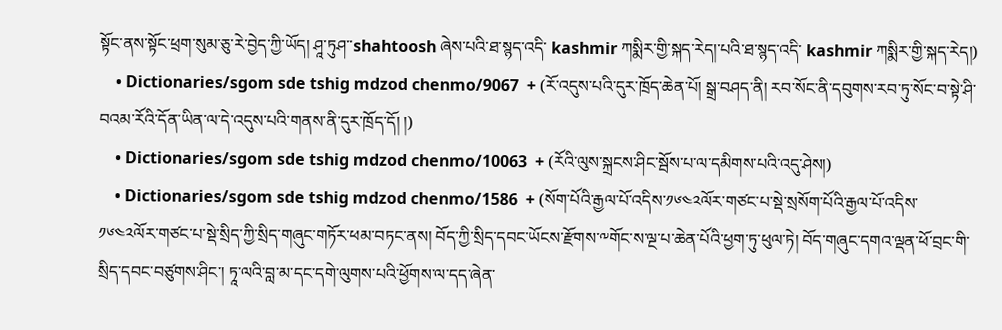སྟོང་ནས་སྟོང་ཕྲག་སུམ་ཅུ་རེ་བྱེད་ཀྱི་ཡོད། ཤཱ་ཏུཤ་་shahtoosh ཞེས་པའི་ཐ་སྙད་འདི་ kashmir ཀསྨིར་གྱི་སྐད་རེད།་པའི་ཐ་སྙད་འདི་ kashmir ཀསྨིར་གྱི་སྐད་རེད།)
    • Dictionaries/sgom sde tshig mdzod chenmo/9067  + (རོ་འདུས་པའི་དུར་ཁྲོད་ཆེན་པོ། སྒྲ་བཤད་ནི། རབ་སོང་ནི་དབུགས་རབ་ཏུ་སོང་བ་སྟེ་ཤི་བའམ་རོའི་དོན་ཡིན་ལ་དེ་འདུས་པའི་གནས་ནི་དུར་ཁྲོད་དོ། །)
    • Dictionaries/sgom sde tshig mdzod chenmo/10063  + (རོའི་ལུས་སྐྲངས་ཤིང་སྦོས་པ་ལ་དམིགས་པའི་འདུ་ཤེས།)
    • Dictionaries/sgom sde tshig mdzod chenmo/1586  + (སོག་པོའི་རྒྱལ་པོ་འདིས་༡༦༤༢ལོར་གཙང་པ་སྡེ་སྲསོག་པོའི་རྒྱལ་པོ་འདིས་༡༦༤༢ལོར་གཙང་པ་སྡེ་སྲིད་ཀྱི་སྲིད་གཞུང་གཏོར་ཕམ་བཏང་ནས། བོད་ཀྱི་སྲིད་དབང་ཡོངས་རྫོགས་༸གོང་ས་ལྔ་པ་ཆེན་པོའི་ཕྱག་ཏུ་ཕུལ་ཏེ། བོད་གཞུང་དགའ་ལྡན་ཕོ་བྲང་གི་སྲིད་དབང་བཙུགས་ཤིང་། ཏཱ་ལའི་བླ་མ་དང་དགེ་ལུགས་པའི་ཕྱོགས་ལ་དད་ཞེན་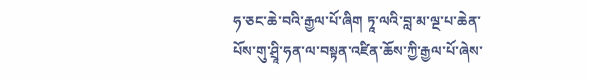ཧ་ཅང་ཆེ་བའི་རྒྱལ་པོ་ཞིག ཏཱ་ལའི་བླ་མ་ལྔ་པ་ཆེན་པོས་གུ་ཤྲཱི་ཧན་ལ་བསྟན་འཛིན་ཆོས་ཀྱི་རྒྱལ་པོ་ཞེས་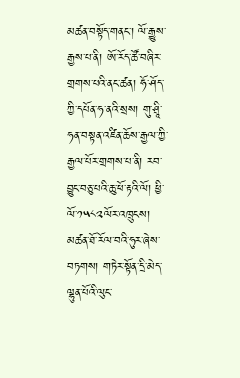མཚན་བསྟོད་གནང་། ལོ་རྒྱུས་རྒྱས་པ་ནི། ཨོ་རོད་ཚོ་བཞིར་གྲགས་པའི་ནང་ཚན། ཧོ་ཤོད་ཀྱི་དཔོན་ཧ་ནའི་སྲས། གུ་ཤྲཱི་ཧན་བསྟན་འཛིན་ཆོས་རྒྱལ་ཀྱི་རྒྱལ་པོར་གྲགས་པ་ནི། རབ་བྱུང་བཅུ་པའི་ཆུ་ཕོ་རྟའི་ལོ། ཕྱི་ལོ་༡༥༨༢ལོར་འཁྲུངས། མཚན་ཐོ་རོལ་བའི་ཧུར་ཞེས་བཏགས། གཏེར་སྟོན་དྲི་མེད་ལྷུན་པོའི་ལུང་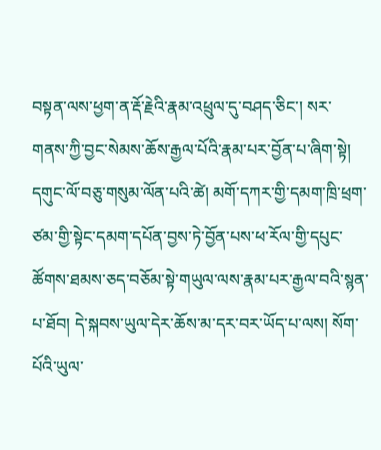བསྟན་ལས་ཕྱག་ན་རྡོ་རྗེའི་རྣམ་འཕྲུལ་དུ་བཤད་ཅིང་། སར་གནས་ཀྱི་བྱང་སེམས་ཆོས་རྒྱལ་པོའི་རྣམ་པར་བྱོན་པ་ཞིག་སྟེ། དགུང་ལོ་བཅུ་གསུམ་ལོན་པའི་ཚེ། མགོ་དཀར་གྱི་དམག་ཁྲི་ཕྲག་ཙམ་གྱི་སྟེང་དམག་དཔོན་བྱས་ཏེ་བྱོན་པས་ཕ་རོལ་གྱི་དཔུང་ཚོགས་ཐམས་ཅད་བཅོམ་སྟེ་གཡུལ་ལས་རྣམ་པར་རྒྱལ་བའི་སྙན་པ་ཐོབ། དེ་སྐབས་ཡུལ་དེར་ཆོས་མ་དར་བར་ཡོད་པ་ལས། སོག་པོའི་ཡུལ་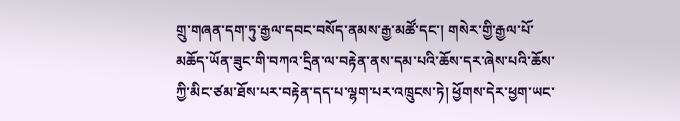གྲུ་གཞན་དག་ཏུ་རྒྱལ་དབང་བསོད་ནམས་རྒྱ་མཚོ་དང་། གསེར་གྱི་རྒྱལ་པོ་མཆོད་ཡོན་ཟུང་གི་བཀའ་དྲིན་ལ་བརྟེན་ནས་དམ་པའི་ཆོས་དར་ཞེས་པའི་ཆོས་ཀྱི་མིང་ཙམ་ཐོས་པར་བརྟེན་དད་པ་ལྷག་པར་འཁྲུངས་ཏེ། ཕྱོགས་དེར་ཕྱག་ཡང་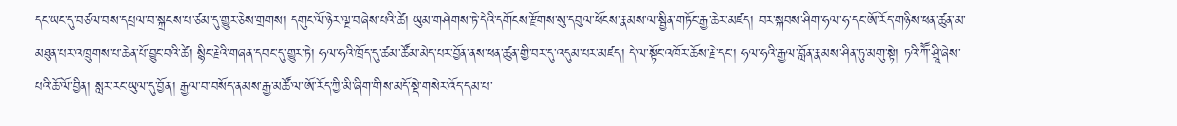དང་ཡང་དུ་བཙལ་བས་དཔྲལ་བ་སྐྲངས་པ་ཙམ་དུ་གྱུར་ཅེས་གྲགས། དགུང་ལོ་ཉེར་ལྔ་བཞེས་པའི་ཚེ། ཡུམ་གཤེགས་ཏེ་དེའི་དགོངས་རྫོགས་སུ་དབུལ་ཕོངས་རྣམས་ལ་སྦྱིན་གཏོང་རྒྱ་ཆེར་མཛད། བར་སྐབས་ཤིག་ཧལ་ཧ་དང་ཨོ་རོད་གཉིས་ཕན་ཚུན་མ་མཐུན་པར་འཁྲུགས་པ་ཆེན་པོ་བྱུང་བའི་ཚེ། སྙིང་རྗེའི་གཞན་དབང་དུ་གྱུར་ཏེ། ཧལ་ཧའི་ཁྲོད་དུ་ཚམ་ཚོམ་མེད་པར་བྱོན་ནས་ཕན་ཚུན་གྱི་བར་དུ་འདུམ་པར་མཛད། དེ་ལ་སྟོང་འཁོར་ཆོས་རྗེ་དང་། ཧལ་ཧའི་རྒྱལ་བློན་རྣམས་ཤིན་ཏུ་མགུ་སྟེ། ཏའི་ཀཽ་ཤྲཱི་ཞེས་པའི་ཆོ་ལོ་བྱིན། སླར་རང་ཡུལ་དུ་བྱོན། རྒྱལ་བ་བསོད་ནམས་རྒྱ་མཚོ་ལ་ཨོ་རོད་ཀྱི་མི་ཞིག་གིས་མདོ་སྡེ་གསེར་འོད་དམ་པ་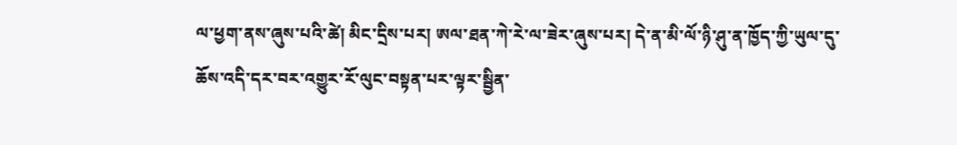ལ་ཕྱག་ནས་ཞུས་པའི་ཚེ། མིང་དྲིས་པར། ཨལ་ཐན་ཀེ་རེ་ལ་ཟེར་ཞུས་པར། དེ་ན་མི་ལོ་ཉི་ཤུ་ན་ཁྱོད་ཀྱི་ཡུལ་དུ་ཆོས་འདི་དར་བར་འགྱུར་རོ་ལུང་བསྟན་པར་ལྟར་སྦྱིན་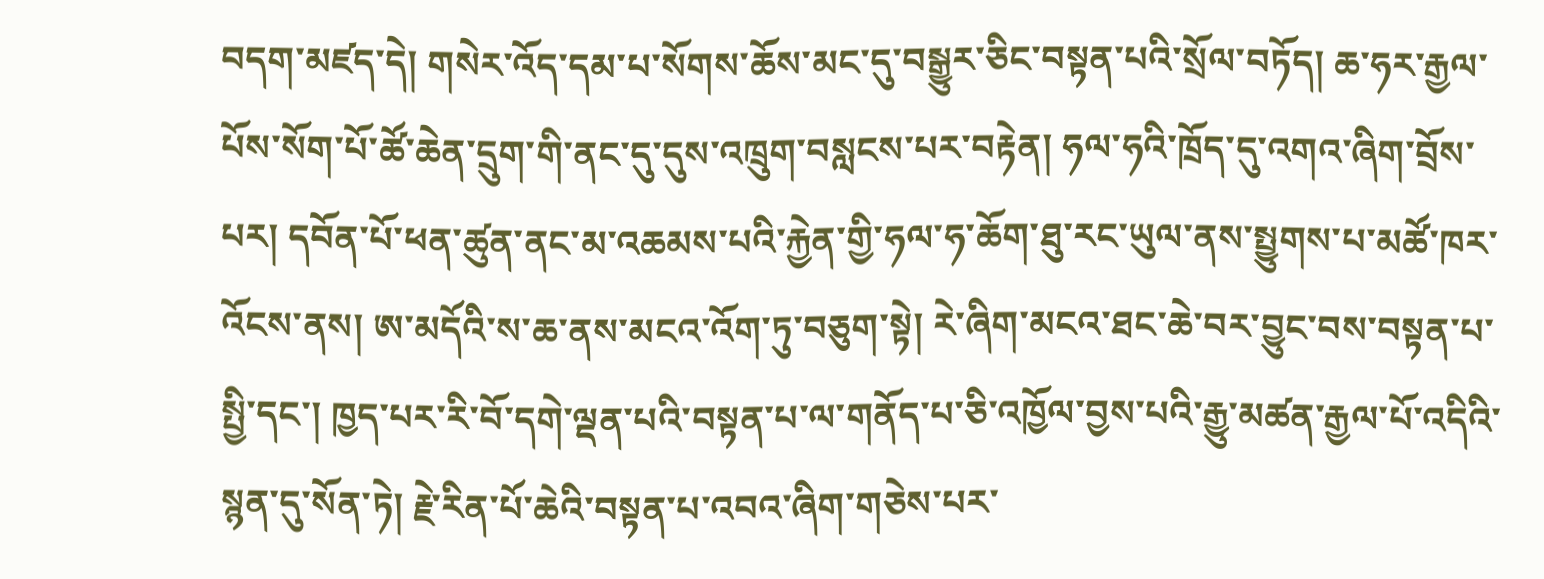བདག་མཛད་དེ། གསེར་འོད་དམ་པ་སོགས་ཆོས་མང་དུ་བསྒྱུར་ཅིང་བསྟན་པའི་སྲོལ་བཏོད། ཆ་ཧར་རྒྱལ་པོས་སོག་པོ་ཚོ་ཆེན་དྲུག་གི་ནང་དུ་དུས་འཁྲུག་བསླངས་པར་བརྟེན། ཧལ་ཧའི་ཁྲོད་དུ་འགའ་ཞིག་བྲོས་པར། དབོན་པོ་ཕན་ཚུན་ནང་མ་འཆམས་པའི་རྐྱེན་གྱི་ཧལ་ཧ་ཆོག་ཐུ་རང་ཡུལ་ནས་སྤྱུགས་པ་མཚོ་ཁར་འོངས་ནས། ཨ་མདོའི་ས་ཆ་ནས་མངའ་འོག་ཏུ་བཅུག་སྟེ། རེ་ཞིག་མངའ་ཐང་ཆེ་བར་བྱུང་བས་བསྟན་པ་སྤྱི་དང་། ཁྱད་པར་རི་བོ་དགེ་ལྡན་པའི་བསྟན་པ་ལ་གནོད་པ་ཅི་འཁྱོལ་བྱས་པའི་རྒྱུ་མཚན་རྒྱལ་པོ་འདིའི་སྙན་དུ་སོན་ཏེ། རྗེ་རིན་པོ་ཆེའི་བསྟན་པ་འབའ་ཞིག་གཅེས་པར་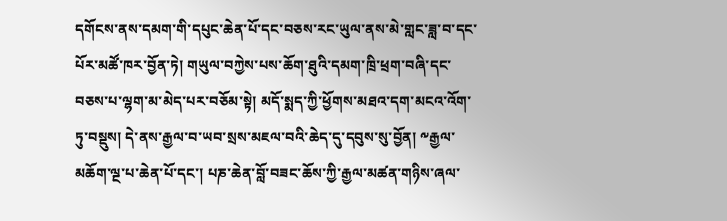དགོངས་ནས་དམག་གི་དཔུང་ཆེན་པོ་དང་བཅས་རང་ཡུལ་ནས་མེ་གླང་ཟླ་བ་དང་པོར་མཚོ་ཁར་བྱོན་ཏེ། གཡུལ་བཀྱེས་པས་ཆོག་ཐུའི་དམག་ཁྲི་ཕྲག་བཞི་དང་བཅས་པ་ལྷག་མ་མེད་པར་བཅོམ་སྟེ། མདོ་སྨད་ཀྱི་ཕྱོགས་མཐའ་དག་མངའ་འོག་ཏུ་བསྡུས། དེ་ནས་རྒྱལ་བ་ཡབ་སྲས་མཇལ་བའི་ཆེད་དུ་དབུས་སུ་བྱོན། ༸རྒྱལ་མཆོག་ལྔ་པ་ཆེན་པོ་དང་། པཎ་ཆེན་བློ་བཟང་ཆོས་ཀྱི་རྒྱལ་མཚན་གཉིས་ཞལ་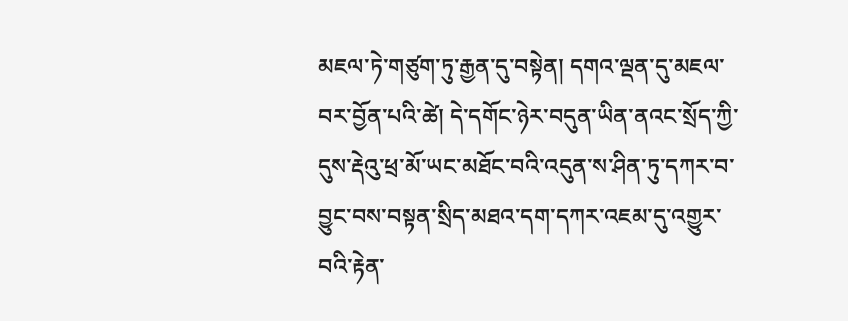མཇལ་ཏེ་གཙུག་ཏུ་རྒྱན་དུ་བསྟེན། དགའ་ལྡན་དུ་མཇལ་བར་བྱོན་པའི་ཚེ། དེ་དགོང་ཉེར་བདུན་ཡིན་ནའང་སྲོད་ཀྱི་དུས་རྡེའུ་ཕྲ་མོ་ཡང་མཐོང་བའི་འདུན་ས་ཤིན་ཏུ་དཀར་བ་བྱུང་བས་བསྟན་སྲིད་མཐའ་དག་དཀར་འཇམ་དུ་འགྱུར་བའི་རྟེན་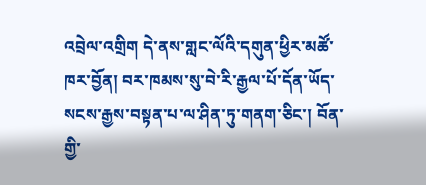འབྲེལ་འགྲིག དེ་ནས་གླང་ལོའི་དགུན་ཕྱིར་མཚོ་ཁར་བྱོན། བར་ཁམས་སུ་བེ་རི་རྒྱལ་པོ་དོན་ཡོད་སངས་རྒྱས་བསྟན་པ་ལ་ཤིན་ཏུ་གནག་ཅིང་། བོན་གྱི་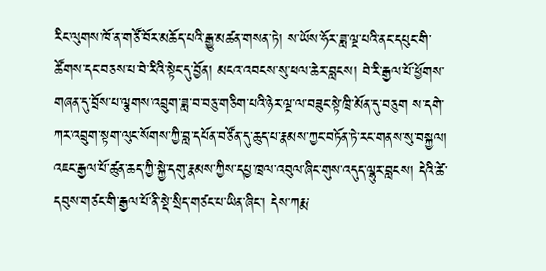རིང་ལུགས་ཁོ་ན་གཙོ་བོར་མཆོད་པའི་རྒྱུ་མཚན་གསན་ཏེ། ས་ཡོས་ཧོར་ཟླ་ལྔ་པའི་ནང་དཔུང་གི་ཚོགས་དང་བཅས་པ་བེ་རིའི་སྟེང་དུ་བྱོན། མངའ་འབངས་སུ་ཕལ་ཆེར་བླངས། བེ་རི་རྒྱལ་པོ་ཕྱོགས་གཞན་དུ་བྲོས་པ་ལྕགས་འབྲུག་ཟླ་བ་བཅུ་གཅིག་པའི་ཉེར་ལྔ་ལ་བཟུང་སྟེ་ཁྲི་མོན་དུ་བཅུག ས་དགེ་ཀར་འབྲུག་སྟག་ལུང་སོགས་ཀྱི་བླ་དཔོན་བཙོན་དུ་ཆུད་པ་རྣམས་ཀྱང་བཏོན་ཏེ་རང་གནས་སུ་བསྐྱལ། འཇང་རྒྱལ་པོ་ཚུན་ཆད་ཀྱི་སྐྱེ་དགུ་རྣམས་ཀྱིས་དཔྱ་ཁྲལ་འབུལ་ཞིང་གུས་འདུད་ལྷུར་བླངས། དེའི་ཚེ་དབུས་གཙང་གི་རྒྱལ་པོ་ནི་སྡེ་སྲིད་གཙང་པ་ཡིན་ཞིང་། དེས་ཀརྨ་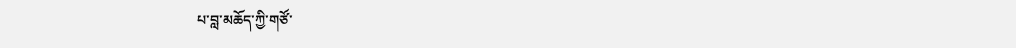པ་བླ་མཆོད་ཀྱི་གཙོ་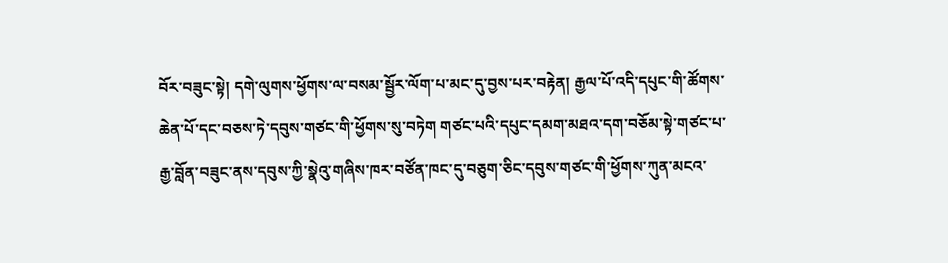བོར་བཟུང་སྟེ། དགེ་ལུགས་ཕྱོགས་ལ་བསམ་སྦྱོར་ལོག་པ་མང་དུ་བྱས་པར་བརྟེན། རྒྱལ་པོ་འདི་དཔུང་གི་ཚོགས་ཆེན་པོ་དང་བཅས་ཏེ་དབུས་གཙང་གི་ཕྱོགས་སུ་བཏེག གཙང་པའི་དཔུང་དམག་མཐའ་དག་བཅོམ་སྟེ་གཙང་པ་རྒྱ་བློན་བཟུང་ནས་དབུས་ཀྱི་སྣེའུ་གཞིས་ཁར་བཙོན་ཁང་དུ་བཅུག་ཅིང་དབུས་གཙང་གི་ཕྱོགས་ཀུན་མངའ་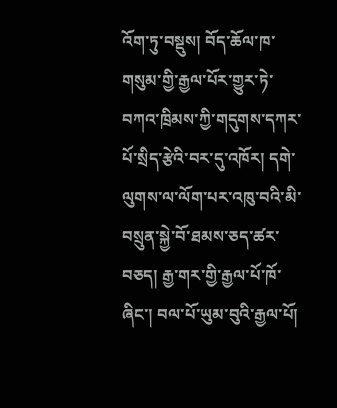འོག་ཏུ་བསྡུས། བོད་ཆོལ་ཁ་གསུམ་གྱི་རྒྱལ་པོར་གྱུར་ཏེ་བཀའ་ཁྲིམས་ཀྱི་གདུགས་དཀར་པོ་སྲིད་རྩེའི་བར་དུ་འཁོར། དགེ་ལུགས་ལ་ལོག་པར་འཁུ་བའི་མི་བསྲུན་སྐྱེ་བོ་ཐམས་ཅད་ཚར་བཅད། རྒྱ་གར་གྱི་རྒྱལ་པོ་ཁོ་ཞིང་། བལ་པོ་ཡུམ་བུའི་རྒྱལ་པོ།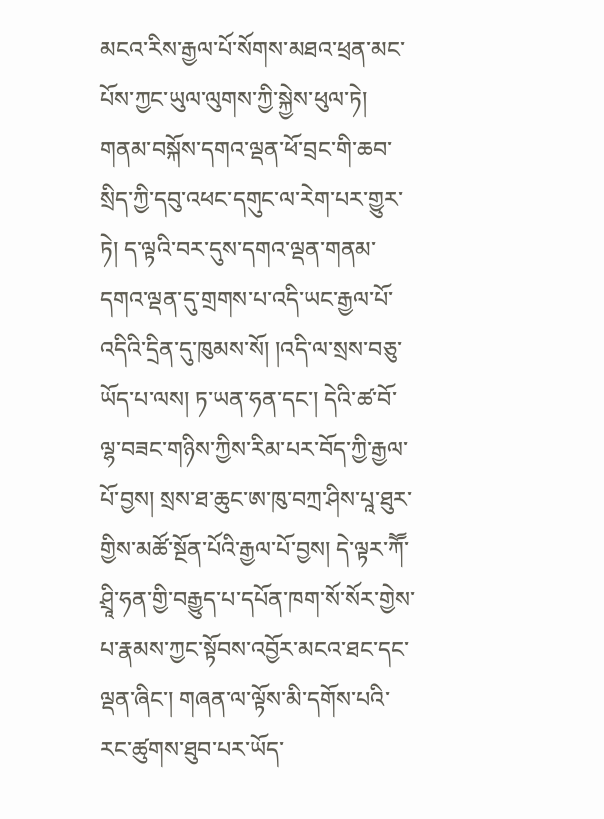མངའ་རིས་རྒྱལ་པོ་སོགས་མཐའ་ཕྲན་མང་པོས་ཀྱང་ཡུལ་ལུགས་ཀྱི་སྐྱེས་ཕུལ་ཏེ། གནམ་བསྐོས་དགའ་ལྡན་ཕོ་བྲང་གི་ཆབ་སྲིད་ཀྱི་དབུ་འཕང་དགུང་ལ་རེག་པར་གྱུར་ཏེ། ད་ལྟའི་བར་དུས་དགའ་ལྡན་གནམ་དགའ་ལྡན་དུ་གྲགས་པ་འདི་ཡང་རྒྱལ་པོ་འདིའི་དྲིན་དུ་ཁུམས་སོ། །འདི་ལ་སྲས་བཅུ་ཡོད་པ་ལས། ཏ་ཡན་ཧན་དང་། དེའི་ཚ་བོ་ལྷ་བཟང་གཉིས་ཀྱིས་རིམ་པར་བོད་ཀྱི་རྒྱལ་པོ་བྱས། སྲས་ཐ་ཆུང་ཨ་ཁུ་བཀྲ་ཤིས་པཱ་ཐུར་གྱིས་མཚོ་སྔོན་པོའི་རྒྱལ་པོ་བྱས། དེ་ལྟར་ཀཽ་ཤྲཱི་ཧན་གྱི་བརྒྱུད་པ་དཔོན་ཁག་སོ་སོར་གྱེས་པ་རྣམས་ཀྱང་སྟོབས་འབྱོར་མངའ་ཐང་དང་ལྡན་ཞིང་། གཞན་ལ་ལྟོས་མི་དགོས་པའི་རང་ཚུགས་ཐུབ་པར་ཡོད་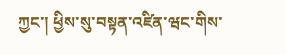ཀྱང་། ཕྱིས་སུ་བསྟན་འཛིན་ཝང་གིས་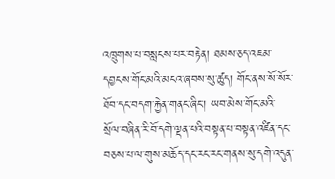འཁྲུགས་པ་བསླངས་པར་བརྟེན། ཐམས་ཅད་འཇམ་དབྱངས་གོང་མའི་མངའ་ཞབས་སུ་ཚུད། གོང་ནས་སོ་སོར་ཐོབ་དང་བདག་རྐྱེན་གནང་ཞིང་། ཡབ་མེས་གོང་མའི་སྲོལ་བཞིན་རི་བོ་དགེ་ལྡན་པའི་བསྟན་པ་བསྟན་འཛིན་དང་བཅས་པ་ལ་གུས་མཆོད་དང་རང་རང་གནས་སུ་དགེ་འདུན་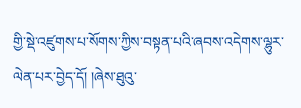གྱི་སྡེ་འཛུགས་པ་སོགས་ཀྱིས་བསྟན་པའི་ཞབས་འདེགས་ལྷུར་ལེན་པར་བྱེད་དོ། །ཞེས་ཐུའུ་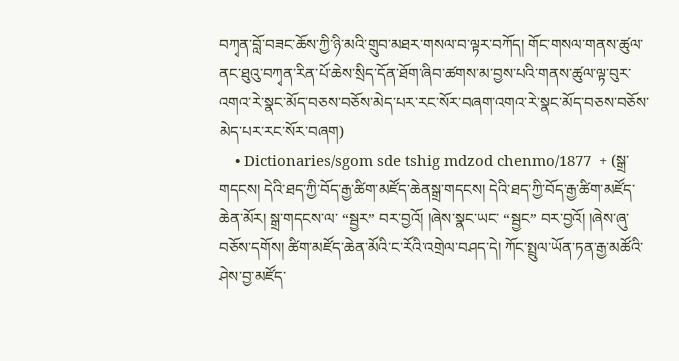བཀྭན་བློ་བཟང་ཆོས་ཀྱི་ཉི་མའི་གྲུབ་མཐར་གསལ་བ་ལྟར་བཀོད། གོང་གསལ་གནས་ཚུལ་ནང་ཐུའུ་བཀྭན་རིན་པོ་ཆེས་སྲིད་དོན་ཐོག་ཞིབ་ཚགས་མ་བྱས་པའི་གནས་ཚུལ་ལྟ་བུར་འགའ་རེ་སྣང་མོད་བཅས་བཅོས་མེད་པར་རང་སོར་བཞག་འགའ་རེ་སྣང་མོད་བཅས་བཅོས་མེད་པར་རང་སོར་བཞག)
    • Dictionaries/sgom sde tshig mdzod chenmo/1877  + (སྒྲ་གདངས། དེའི་ཐད་ཀྱི་བོད་རྒྱ་ཚིག་མཛོད་ཆེནསྒྲ་གདངས། དེའི་ཐད་ཀྱི་བོད་རྒྱ་ཚིག་མཛོད་ཆེན་མོར། སྒྲ་གདངས་ལ་ “སྦྱར” བར་བྱའོ། །ཞེས་སྣང་ཡང་ “སྦྱང” བར་བྱའོ། །ཞེས་ཞུ་བཅོས་དགོས། ཚིག་མཛོད་ཆེན་མོའི་ང་རོའི་འགྲེལ་བཤད་དེ། ཀོང་སྤྲུལ་ཡོན་ཏན་རྒྱ་མཚོའི་ཤེས་བྱ་མཛོད་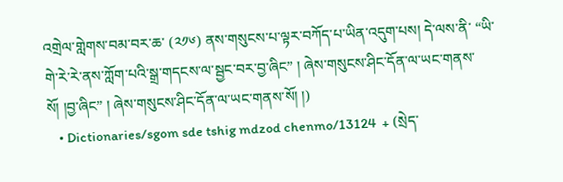འགྲེལ་གླེགས་བམ་བར་ཆ་ (༢༡༦) ནས་གསུངས་པ་ལྟར་བཀོད་པ་ཡིན་འདུག་པས། དེ་ལས་ནི་ “ཡི་གེ་རེ་རེ་ནས་ཀློག་པའི་སྒྲ་གདངས་ལ་སྦྱང་བར་བྱ་ཞིང” ། ཞེས་གསུངས་ཤིང་དོན་ལ་ཡང་གནས་སོ། །བྱ་ཞིང” ། ཞེས་གསུངས་ཤིང་དོན་ལ་ཡང་གནས་སོ། །)
    • Dictionaries/sgom sde tshig mdzod chenmo/13124  + (སྲེད་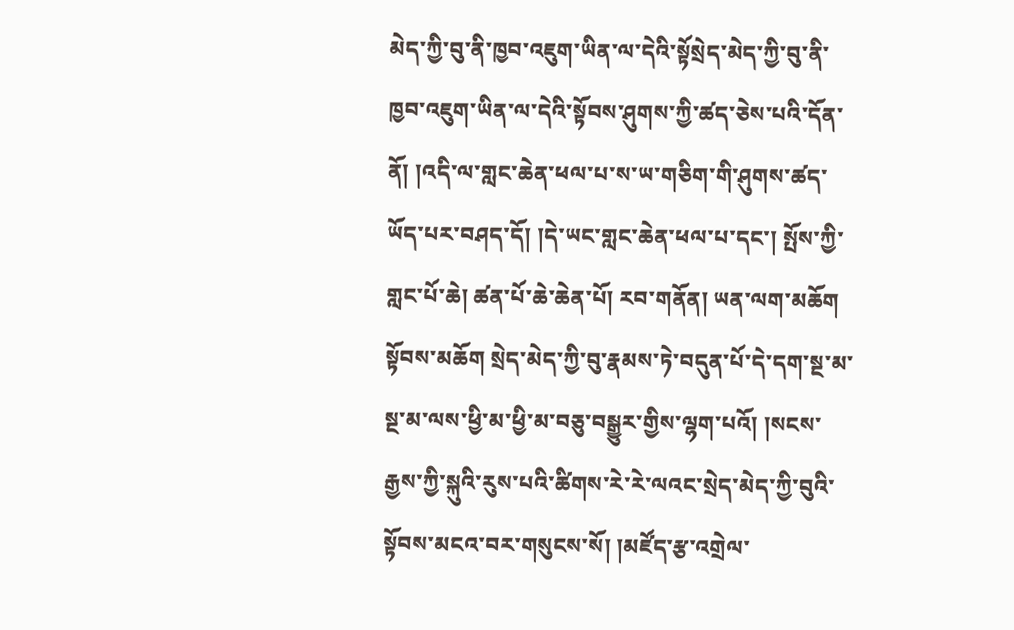མེད་ཀྱི་བུ་ནི་ཁྱབ་འཇུག་ཡིན་ལ་དེའི་སྟོསྲེད་མེད་ཀྱི་བུ་ནི་ཁྱབ་འཇུག་ཡིན་ལ་དེའི་སྟོབས་ཤུགས་ཀྱི་ཚད་ཅེས་པའི་དོན་ནོ། །འདི་ལ་གླང་ཆེན་ཕལ་པ་ས་ཡ་གཅིག་གི་ཤུགས་ཚད་ཡོད་པར་བཤད་དོ། །དེ་ཡང་གླང་ཆེན་ཕལ་པ་དང་། སྤོས་ཀྱི་གླང་པོ་ཆེ། ཚན་པོ་ཆེ་ཆེན་པོ། རབ་གནོན། ཡན་ལག་མཆོག སྟོབས་མཆོག སྲེད་མེད་ཀྱི་བུ་རྣམས་ཏེ་བདུན་པོ་དེ་དག་སྔ་མ་སྔ་མ་ལས་ཕྱི་མ་ཕྱི་མ་བཅུ་བསྒྱུར་གྱིས་ལྷག་པའོ། །སངས་རྒྱས་ཀྱི་སྐུའི་རུས་པའི་ཚིགས་རེ་རེ་ལའང་སྲེད་མེད་ཀྱི་བུའི་སྟོབས་མངའ་བར་གསུངས་སོ། །མཛོད་རྩ་འགྲེལ་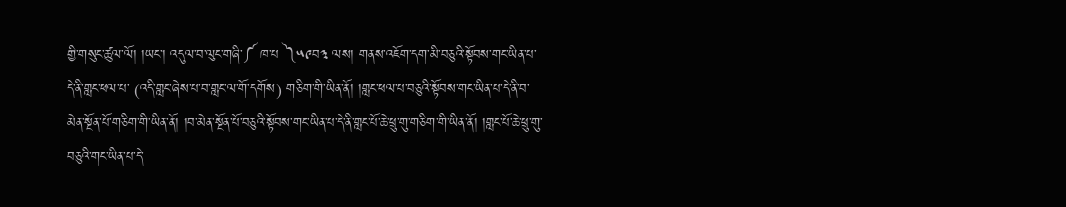གྱི་གསུང་ཚུལ་ལོ། །ཡང་། འདུལ་བ་ལུང་གཞི་༼ ཁ་པ ༽༥༩བ༣ ལས། གནས་འཇོག་དག་མི་བཅུའི་སྟོབས་གང་ཡིན་པ་དེ་ནི་གླང་ཕལ་པ་ (འདི་གླང་ཞེས་པ་བ་གླང་ལ་གོ་དགོས) གཅིག་གི་ཡིན་ནོ། །གླང་ཕལ་པ་བཅུའི་སྟོབས་གང་ཡིན་པ་དེ་ནི་བ་མེན་སྔོན་པོ་གཅིག་གི་ཡིན་ནོ། །བ་མེན་སྔོན་པོ་བཅུའི་སྟོབས་གང་ཡིན་པ་དེ་ནི་གླང་པོ་ཆེ་ཕྲུ་གུ་གཅིག་གི་ཡིན་ནོ། །གླང་པོ་ཆེ་ཕྲུ་གུ་བཅུའི་གང་ཡིན་པ་དེ་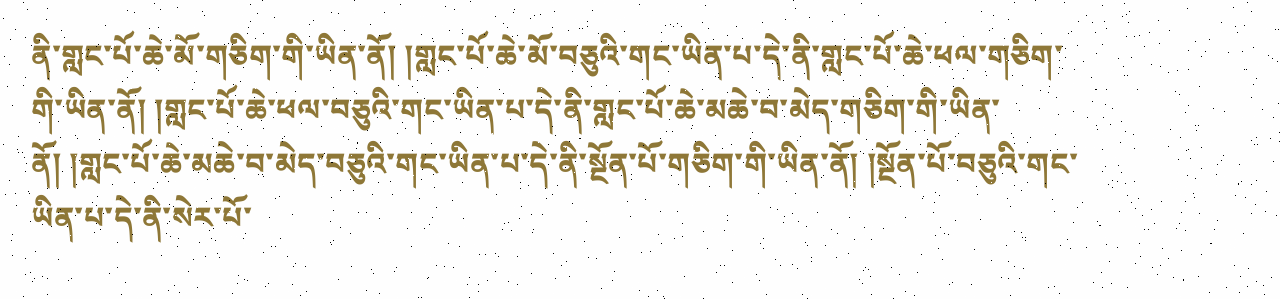ནི་གླང་པོ་ཆེ་མོ་གཅིག་གི་ཡིན་ནོ། །གླང་པོ་ཆེ་མོ་བཅུའི་གང་ཡིན་པ་དེ་ནི་གླང་པོ་ཆེ་ཕལ་གཅིག་གི་ཡིན་ནོ། །གླང་པོ་ཆེ་ཕལ་བཅུའི་གང་ཡིན་པ་དེ་ནི་གླང་པོ་ཆེ་མཆེ་བ་མེད་གཅིག་གི་ཡིན་ནོ། །གླང་པོ་ཆེ་མཆེ་བ་མེད་བཅུའི་གང་ཡིན་པ་དེ་ནི་སྔོན་པོ་གཅིག་གི་ཡིན་ནོ། །སྔོན་པོ་བཅུའི་གང་ཡིན་པ་དེ་ནི་སེར་པོ་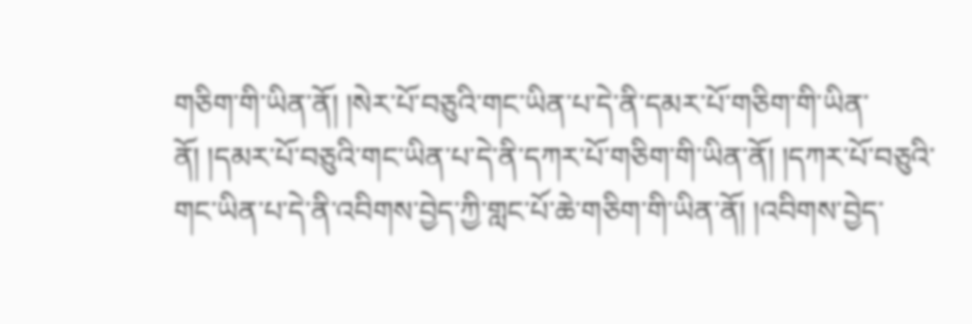གཅིག་གི་ཡིན་ནོ། །སེར་པོ་བཅུའི་གང་ཡིན་པ་དེ་ནི་དམར་པོ་གཅིག་གི་ཡིན་ནོ། །དམར་པོ་བཅུའི་གང་ཡིན་པ་དེ་ནི་དཀར་པོ་གཅིག་གི་ཡིན་ནོ། །དཀར་པོ་བཅུའི་གང་ཡིན་པ་དེ་ནི་འབིགས་བྱེད་ཀྱི་གླང་པོ་ཆེ་གཅིག་གི་ཡིན་ནོ། །འབིགས་བྱེད་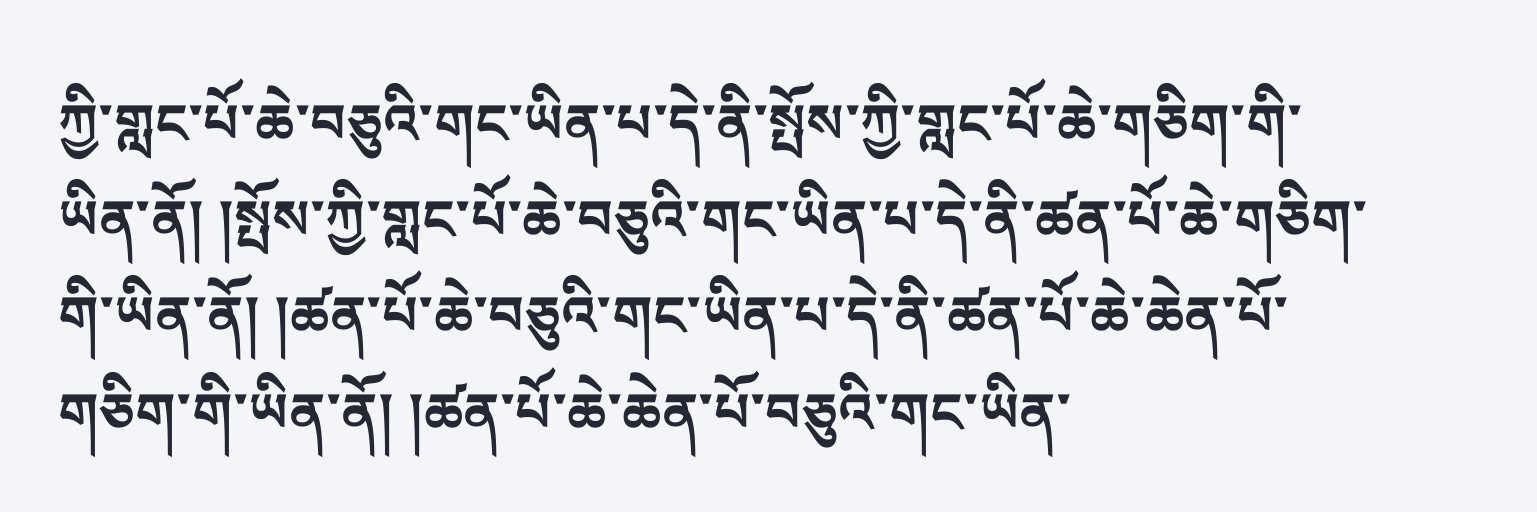ཀྱི་གླང་པོ་ཆེ་བཅུའི་གང་ཡིན་པ་དེ་ནི་སྤོས་ཀྱི་གླང་པོ་ཆེ་གཅིག་གི་ཡིན་ནོ། །སྤོས་ཀྱི་གླང་པོ་ཆེ་བཅུའི་གང་ཡིན་པ་དེ་ནི་ཚན་པོ་ཆེ་གཅིག་གི་ཡིན་ནོ། །ཚན་པོ་ཆེ་བཅུའི་གང་ཡིན་པ་དེ་ནི་ཚན་པོ་ཆེ་ཆེན་པོ་གཅིག་གི་ཡིན་ནོ། །ཚན་པོ་ཆེ་ཆེན་པོ་བཅུའི་གང་ཡིན་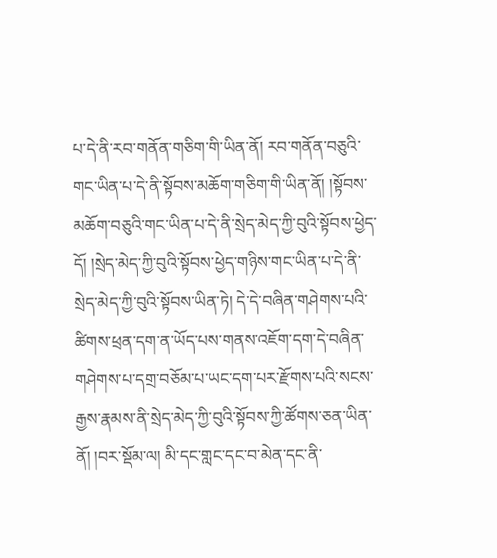པ་དེ་ནི་རབ་གནོན་གཅིག་གི་ཡིན་ནོ། རབ་གནོན་བཅུའི་གང་ཡིན་པ་དེ་ནི་སྟོབས་མཆོག་གཅིག་གི་ཡིན་ནོ། །སྟོབས་མཆོག་བཅུའི་གང་ཡིན་པ་དེ་ནི་སྲེད་མེད་ཀྱི་བུའི་སྟོབས་ཕྱེད་དོ། །སྲེད་མེད་ཀྱི་བུའི་སྟོབས་ཕྱེད་གཉིས་གང་ཡིན་པ་དེ་ནི་སྲེད་མེད་ཀྱི་བུའི་སྟོབས་ཡིན་ཏེ། དེ་དེ་བཞིན་གཤེགས་པའི་ཚིགས་ཕྲན་དག་ན་ཡོད་པས་གནས་འཇོག་དག་དེ་བཞིན་གཤེགས་པ་དགྲ་བཅོམ་པ་ཡང་དག་པར་རྫོགས་པའི་སངས་རྒྱས་རྣམས་ནི་སྲེད་མེད་ཀྱི་བུའི་སྟོབས་ཀྱི་ཚོགས་ཅན་ཡིན་ནོ། །བར་སྡོམ་ལ། མི་དང་གླང་དང་བ་མེན་དང་ནི་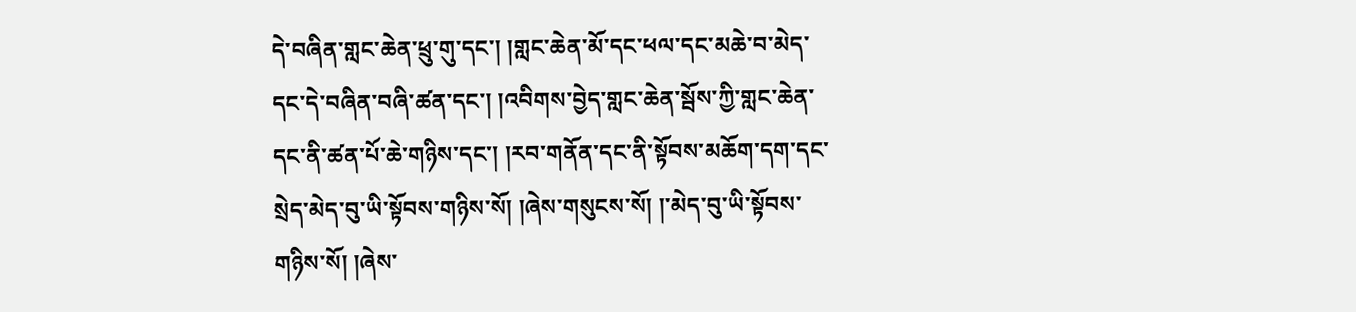དེ་བཞིན་གླང་ཆེན་ཕྲུ་གུ་དང་། །གླང་ཆེན་མོ་དང་ཕལ་དང་མཆེ་བ་མེད་དང་དེ་བཞིན་བཞི་ཚན་དང་། །འབིགས་བྱེད་གླང་ཆེན་སྦོས་ཀྱི་གླང་ཆེན་དང་ནི་ཚན་པོ་ཆེ་གཉིས་དང་། །རབ་གནོན་དང་ནི་སྟོབས་མཆོག་དག་དང་སྲེད་མེད་བུ་ཡི་སྟོབས་གཉིས་སོ། །ཞེས་གསུངས་སོ། །་མེད་བུ་ཡི་སྟོབས་གཉིས་སོ། །ཞེས་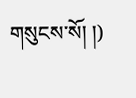གསུངས་སོ། །)